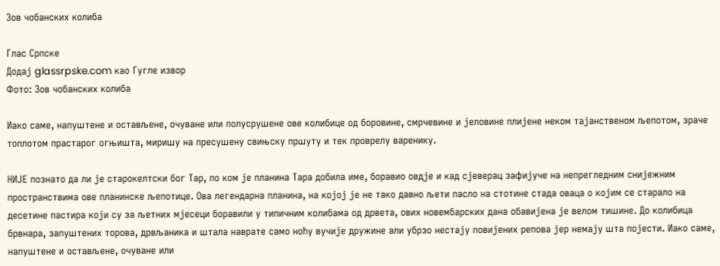Зов чобанских колиба

Глас Српске
Додај glassrpske.com као Гугле извор
Фото: Зов чобанских колиба

Иако саме, напуштене и остављене, очуване или полусрушене ове колибице од боровине, смрчевине и јеловине плијене неком тајанственом љепотом, зраче топлотом прастарог огњишта, миришу на пресушену свињску пршуту и тек проврелу варенику.

НИЈЕ познато да ли је старокелтски бог Тар, по ком је планина Тара добила име, боравио овдје и кад сјеверац зафијуче на непрегледним снијежним пространствима ове планинске љепотице. Ова легендарна планина, на којој је не тако давно љети пасло на стотине стада оваца о којим се старало на десетине пастира који су за љетних мјесеци боравили у типичним колибама од дрвета, ових новембарских дана обавијена је велом тишине. До колибица брвнара, запуштених торова, дрвљаника и штала наврате само ноћу вучије дружине али убрзо нестају повијених репова јер немају шта појести. Иако саме, напуштене и остављене, очуване или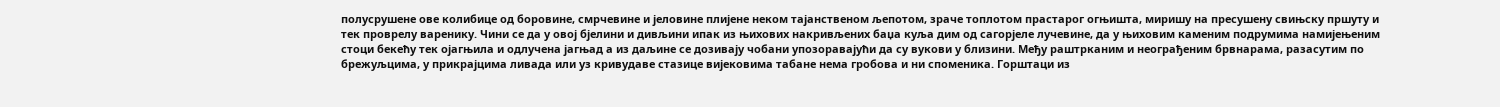полусрушене ове колибице од боровине, смрчевине и јеловине плијене неком тајанственом љепотом, зраче топлотом прастарог огњишта, миришу на пресушену свињску пршуту и тек проврелу варенику. Чини се да у овој бјелини и дивљини ипак из њихових накривљених баџа куља дим од сагорјеле лучевине, да у њиховим каменим подрумима намијењеним стоци бекећу тек ојагњила и одлучена јагњад а из даљине се дозивају чобани упозоравајући да су вукови у близини. Међу раштрканим и неограђеним брвнарама, разасутим по брежуљцима, у прикрајцима ливада или уз кривудаве стазице вијековима табане нема гробова и ни споменика. Горштаци из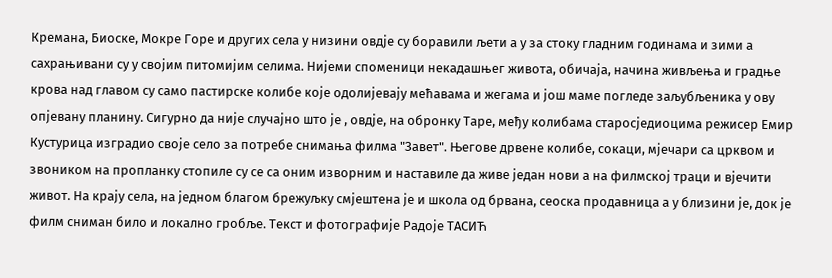Кремана, Биоске, Мокре Горе и других села у низини овдје су боравили љети а у за стоку гладним годинама и зими а сахрањивани су у својим питомијим селима. Нијеми споменици некадашњег живота, обичаја, начина живљења и градње крова над главом су само пастирске колибе које одолијевају мећавама и жегама и још маме погледе заљубљеника у ову опјевану планину. Сигурно да није случајно што је , овдје, на обронку Таре, међу колибама старосједиоцима режисер Емир Кустурица изградио своје село за потребе снимања филма "Завет". Његове дрвене колибе, сокаци, мјечари са црквом и звоником на пропланку стопиле су се са оним изворним и наставиле да живе један нови а на филмској траци и вјечити живот. На крају села, на једном благом брежуљку смјештена је и школа од брвана, сеоска продавница а у близини је, док је филм сниман било и локално гробље. Текст и фотографије Радоје ТAСИЋ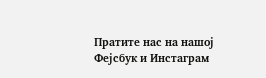Пратите нас на нашој Фејсбук и Инстаграм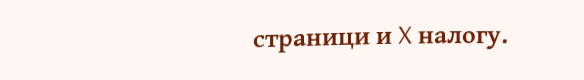страници и X налогу.